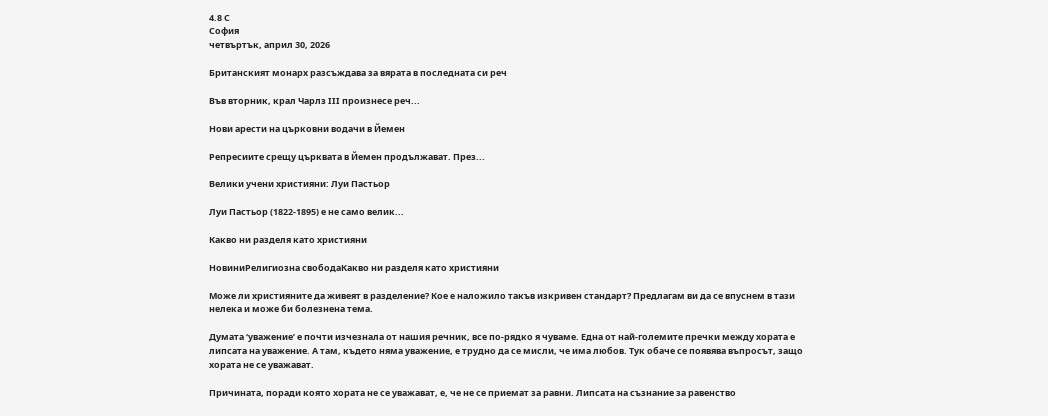4.8 C
София
четвъртък, април 30, 2026

Британският монарх разсъждава за вярата в последната си реч

Във вторник, крал Чарлз III произнесе реч...

Нови арести на църковни водачи в Йемен

Репресиите срещу църквата в Йемен продължават. През...

Велики учени християни: Луи Пастьор

Луи Пастьор (1822-1895) е не само велик...

Какво ни разделя като християни

НовиниРелигиозна свободаКакво ни разделя като християни

Може ли християните да живеят в разделение? Кое е наложило такъв изкривен стандарт? Предлагам ви да се впуснем в тази нелека и може би болезнена тема.

Думата ‘уважение’ е почти изчезнала от нашия речник, все по-рядко я чуваме. Една от най-големите пречки между хората е липсата на уважение. А там, където няма уважение, е трудно да се мисли, че има любов. Тук обаче се появява въпросът, защо хората не се уважават.

Причината, поради която хората не се уважават, е, че не се приемат за равни. Липсата на съзнание за равенство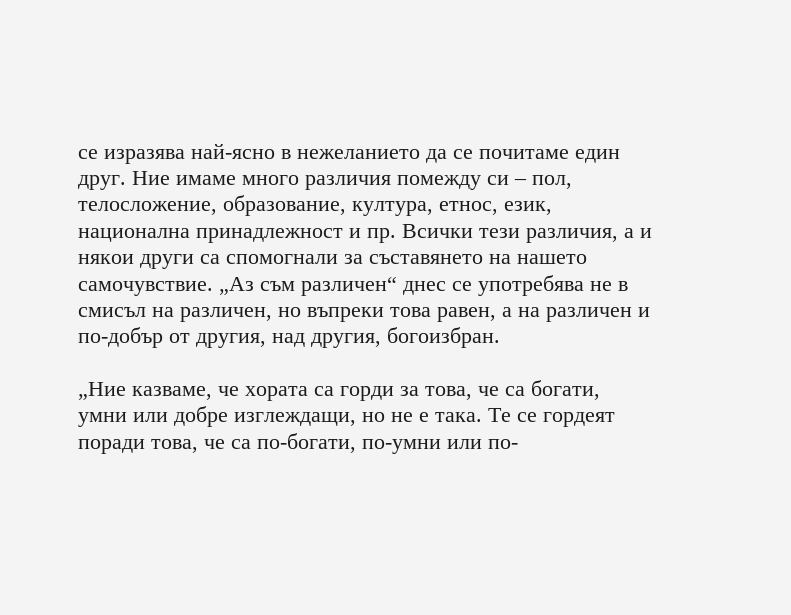се изразява най-ясно в нежеланието да се почитаме един друг. Ние имаме много различия помежду си – пол, телосложение, образование, култура, етнос, език, национална принадлежност и пр. Всички тези различия, а и някои други са спомогнали за съставянето на нашето самочувствие. „Аз съм различен“ днес се употребява не в смисъл на различен, но въпреки това равен, а на различен и по-добър от другия, над другия, богоизбран.

„Ние казваме, че хората са горди за това, че са богати, умни или добре изглеждащи, но не е така. Те се гордеят поради това, че са по-богати, по-умни или по-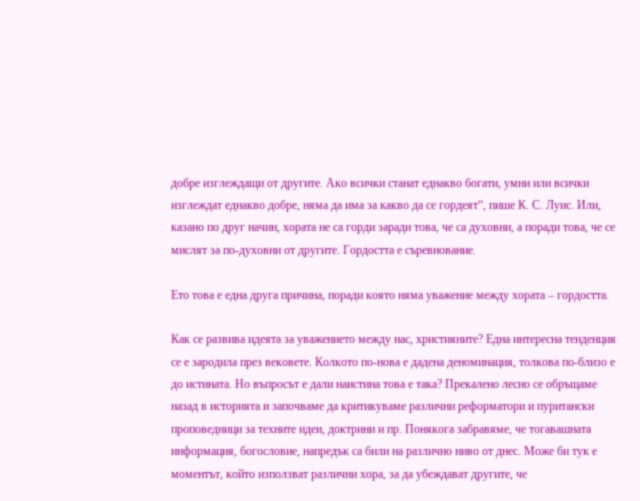добре изглеждащи от другите. Ако всички станат еднакво богати, умни или всички изглеждат еднакво добре, няма да има за какво да се гордеят“, пише К. С. Луис. Или, казано по друг начин, хората не са горди заради това, че са духовни, а поради това, че се мислят за по-духовни от другите. Гордостта е съревнование.

Ето това е една друга причина, поради която няма уважение между хората – гордостта.

Как се развива идеята за уважението между нас, християните? Една интересна тенденция се е зародила през вековете. Колкото по-нова е дадена деноминация, толкова по-близо е до истината. Но въпросът е дали наистина това е така? Прекалено лесно се обръщаме назад в историята и започваме да критикуваме различни реформатори и пуритански проповедници за техните идеи, доктрини и пр. Понякога забравяме, че тогавашната информация, богословие, напредък са били на различно ниво от днес. Може би тук е моментът, който използват различни хора, за да убеждават другите, че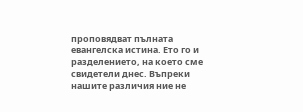проповядват пълната евангелска истина. Ето го и разделението, на което сме свидетели днес. Въпреки нашите различия ние не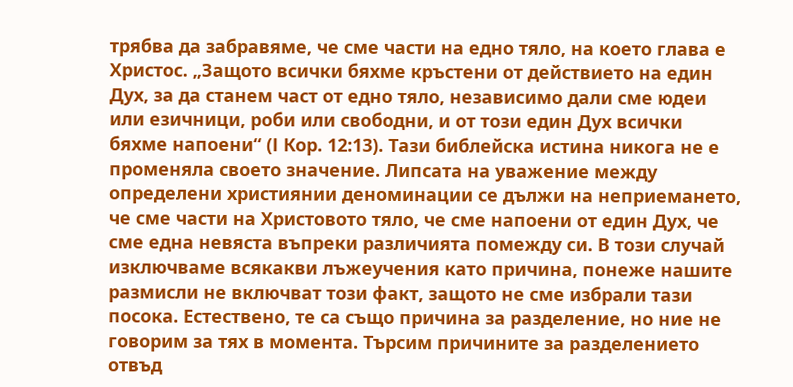трябва да забравяме, че сме части на едно тяло, на което глава е Христос. „Защото всички бяхме кръстени от действието на един Дух, за да станем част от едно тяло, независимо дали сме юдеи или езичници, роби или свободни, и от този един Дух всички бяхме напоени“ (І Кор. 12:13). Тази библейска истина никога не е променяла своето значение. Липсата на уважение между определени християнии деноминации се дължи на неприемането, че сме части на Христовото тяло, че сме напоени от един Дух, че сме една невяста въпреки различията помежду си. В този случай изключваме всякакви лъжеучения като причина, понеже нашите размисли не включват този факт, защото не сме избрали тази посока. Естествено, те са също причина за разделение, но ние не говорим за тях в момента. Търсим причините за разделението отвъд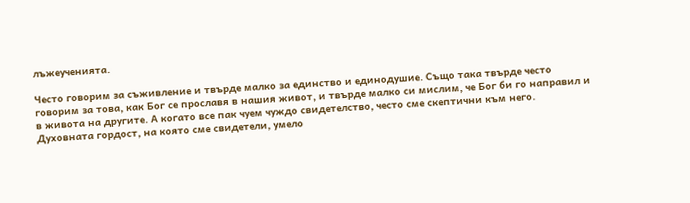лъжеученията.

Често говорим за съживление и твърде малко за единство и единодушие. Също така твърде често говорим за това, как Бог се прославя в нашия живот, и твърде малко си мислим, че Бог би го направил и в живота на другите. А когато все пак чуем чуждо свидетелство, често сме скептични към него. Духовната гордост, на която сме свидетели, умело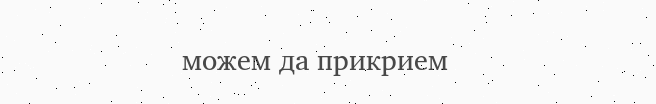можем да прикрием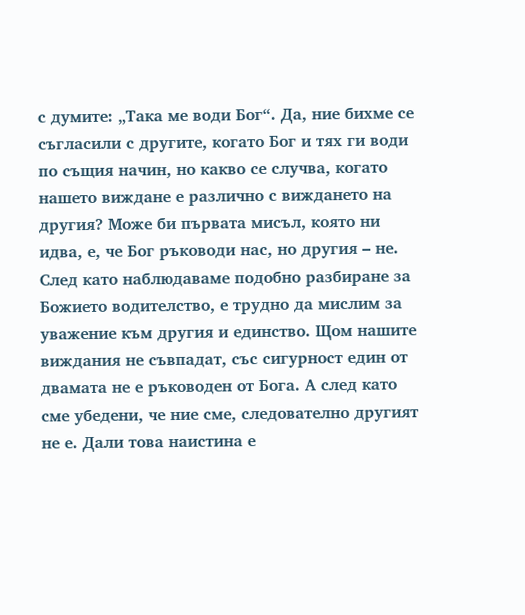с думите: „Така ме води Бог“. Да, ние бихме се съгласили с другите, когато Бог и тях ги води по същия начин, но какво се случва, когато нашето виждане е различно с виждането на другия? Може би първата мисъл, която ни идва, е, че Бог ръководи нас, но другия – не. След като наблюдаваме подобно разбиране за Божието водителство, е трудно да мислим за уважение към другия и единство. Щом нашите виждания не съвпадат, със сигурност един от двамата не е ръководен от Бога. А след като сме убедени, че ние сме, следователно другият не е. Дали това наистина е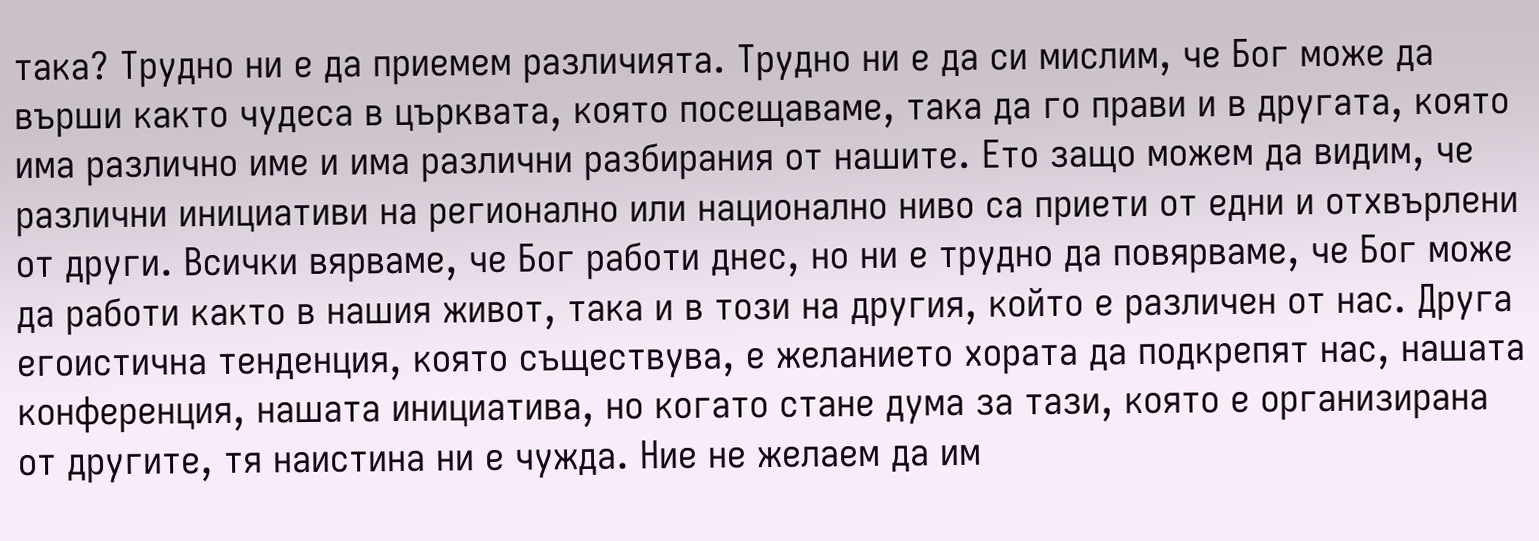така? Трудно ни е да приемем различията. Трудно ни е да си мислим, че Бог може да върши както чудеса в църквата, която посещаваме, така да го прави и в другата, която има различно име и има различни разбирания от нашите. Ето защо можем да видим, че различни инициативи на регионално или национално ниво са приети от едни и отхвърлени от други. Всички вярваме, че Бог работи днес, но ни е трудно да повярваме, че Бог може да работи както в нашия живот, така и в този на другия, който е различен от нас. Друга егоистична тенденция, която съществува, е желанието хората да подкрепят нас, нашата конференция, нашата инициатива, но когато стане дума за тази, която е организирана от другите, тя наистина ни е чужда. Ние не желаем да им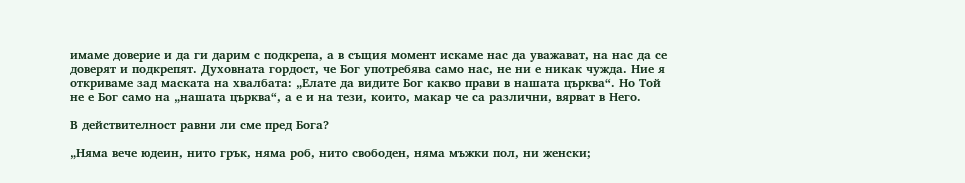имаме доверие и да ги дарим с подкрепа, а в същия момент искаме нас да уважават, на нас да се доверят и подкрепят. Духовната гордост, че Бог употребява само нас, не ни е никак чужда. Ние я откриваме зад маската на хвалбата: „Елате да видите Бог какво прави в нашата църква“. Но Той не е Бог само на „нашата църква“, а е и на тези, които, макар че са различни, вярват в Него.

В действителност равни ли сме пред Бога?

„Няма вече юдеин, нито грък, няма роб, нито свободен, няма мъжки пол, ни женски;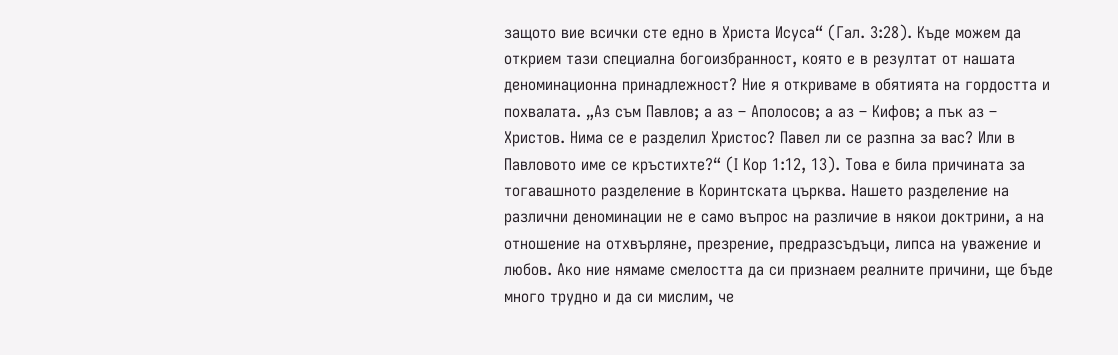защото вие всички сте едно в Христа Исуса“ (Гал. 3:28). Къде можем да открием тази специална богоизбранност, която е в резултат от нашата деноминационна принадлежност? Ние я откриваме в обятията на гордостта и похвалата. „Аз съм Павлов; а аз – Аполосов; а аз – Кифов; а пък аз – Христов. Нима се е разделил Христос? Павел ли се разпна за вас? Или в Павловото име се кръстихте?“ (І Кор 1:12, 13). Това е била причината за тогавашното разделение в Коринтската църква. Нашето разделение на различни деноминации не е само въпрос на различие в някои доктрини, а на отношение на отхвърляне, презрение, предразсъдъци, липса на уважение и любов. Ако ние нямаме смелостта да си признаем реалните причини, ще бъде много трудно и да си мислим, че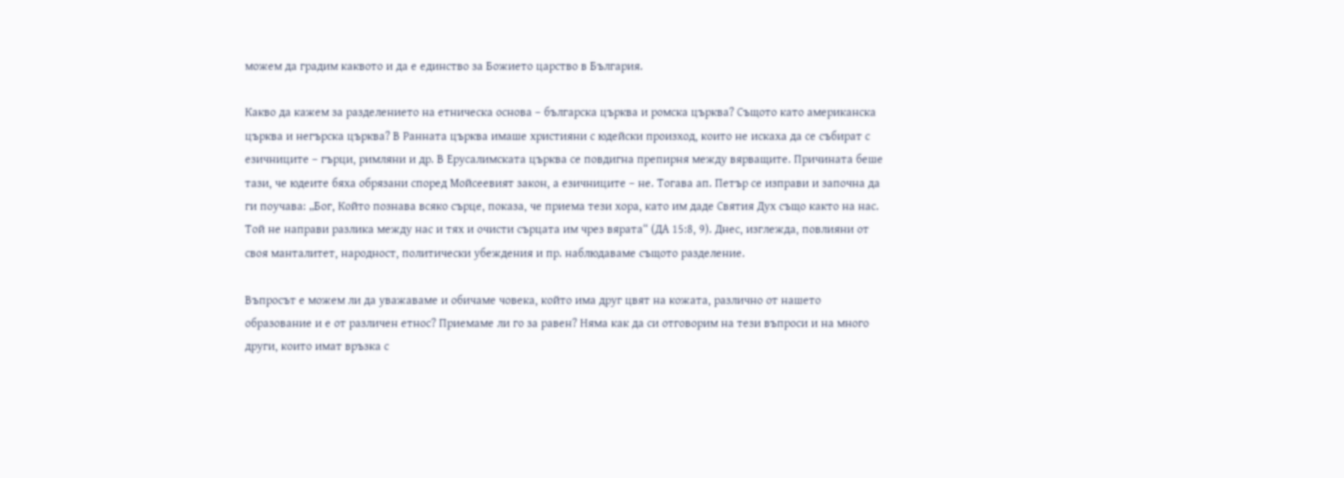можем да градим каквото и да е единство за Божието царство в България.

Какво да кажем за разделението на етническа основа – българска църква и ромска църква? Същото като американска църква и негърска църква? В Ранната църква имаше християни с юдейски произход, които не искаха да се събират с езичниците – гърци, римляни и др. В Ерусалимската църква се повдигна препирня между вярващите. Причината беше тази, че юдеите бяха обрязани според Мойсеевият закон, а езичниците – не. Тогава ап. Петър се изправи и започна да ги поучава: „Бог, Който познава всяко сърце, показа, че приема тези хора, като им даде Святия Дух също както на нас. Той не направи разлика между нас и тях и очисти сърцата им чрез вярата“ (ДА 15:8, 9). Днес, изглежда, повлияни от своя манталитет, народност, политически убеждения и пр. наблюдаваме същото разделение.

Въпросът е можем ли да уважаваме и обичаме човека, който има друг цвят на кожата, различно от нашето образование и е от различен етнос? Приемаме ли го за равен? Няма как да си отговорим на тези въпроси и на много други, които имат връзка с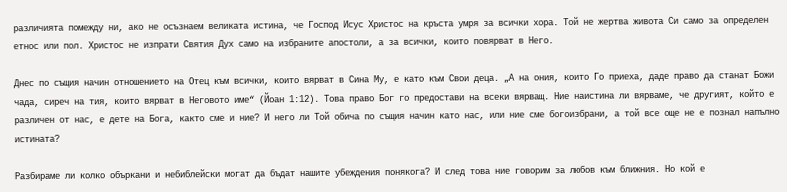различията помежду ни, ако не осъзнаем великата истина, че Господ Исус Христос на кръста умря за всички хора. Той не жертва живота Си само за определен етнос или пол. Христос не изпрати Святия Дух само на избраните апостоли, а за всички, които повярват в Него.

Днес по същия начин отношението на Отец към всички, които вярват в Сина Му, е като към Свои деца. „А на ония, които Го приеха, даде право да станат Божи чада, сиреч на тия, които вярват в Неговото име“ (Йоан 1:12). Това право Бог го предостави на всеки вярващ. Ние наистина ли вярваме, че другият, който е различен от нас, е дете на Бога, както сме и ние? И него ли Той обича по същия начин като нас, или ние сме богоизбрани, а той все още не е познал напълно истината?

Разбираме ли колко объркани и небиблейски могат да бъдат нашите убеждения понякога? И след това ние говорим за любов към ближния. Но кой е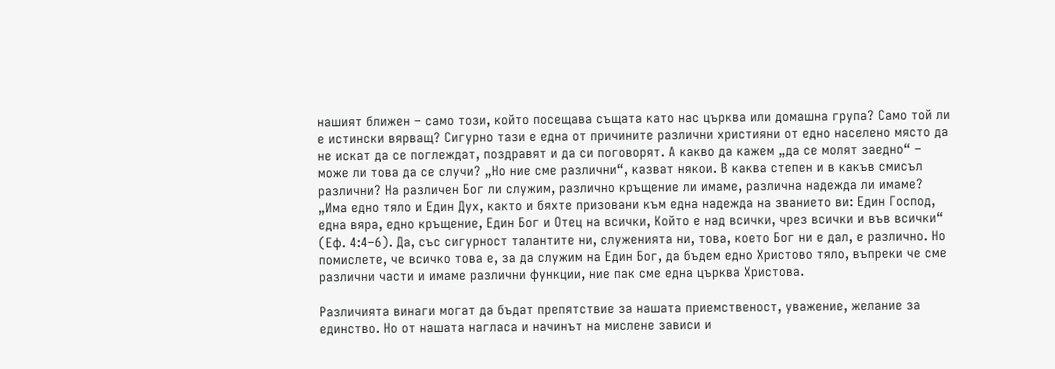нашият ближен – само този, който посещава същата като нас църква или домашна група? Само той ли е истински вярващ? Сигурно тази е една от причините различни християни от едно населено място да не искат да се поглеждат, поздравят и да си поговорят. А какво да кажем „да се молят заедно“ – може ли това да се случи? „Но ние сме различни“, казват някои. В каква степен и в какъв смисъл различни? На различен Бог ли служим, различно кръщение ли имаме, различна надежда ли имаме? „Има едно тяло и Един Дух, както и бяхте призовани към една надежда на званието ви: Един Господ, една вяра, едно кръщение, Един Бог и Отец на всички, Който е над всички, чрез всички и във всички“ (Еф. 4:4–6). Да, със сигурност талантите ни, служенията ни, това, което Бог ни е дал, е различно. Но помислете, че всичко това е, за да служим на Един Бог, да бъдем едно Христово тяло, въпреки че сме различни части и имаме различни функции, ние пак сме една църква Христова.

Различията винаги могат да бъдат препятствие за нашата приемственост, уважение, желание за единство. Но от нашата нагласа и начинът на мислене зависи и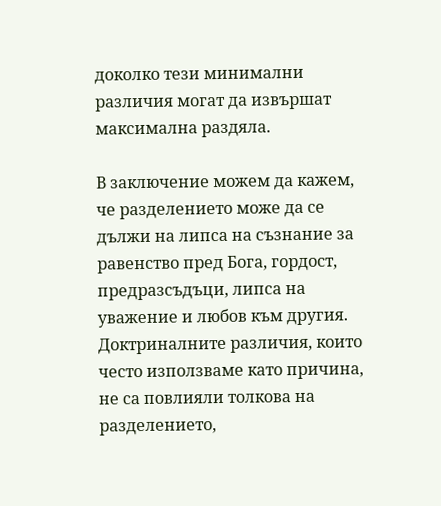доколко тези минимални различия могат да извършат максимална раздяла.

В заключение можем да кажем, че разделението може да се дължи на липса на съзнание за равенство пред Бога, гордост, предразсъдъци, липса на уважение и любов към другия. Доктриналните различия, които често използваме като причина, не са повлияли толкова на разделението,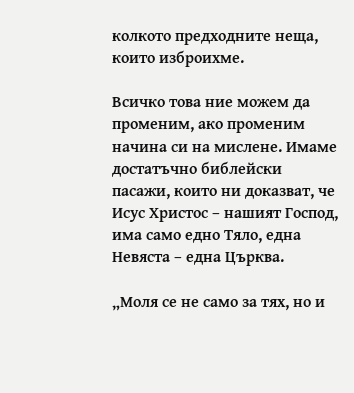колкото предходните неща, които изброихме.

Всичко това ние можем да променим, ако променим начина си на мислене. Имаме достатъчно библейски пасажи, които ни доказват, че Исус Христос – нашият Господ, има само едно Тяло, една Невяста – една Църква.

„Моля се не само за тях, но и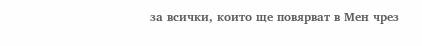за всички, които ще повярват в Мен чрез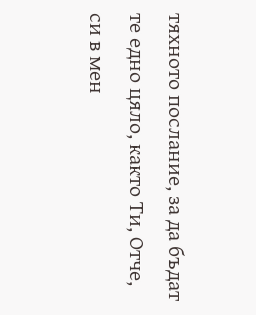тяхното послание, за да бъдат те едно цяло, както Ти, Отче, си в мен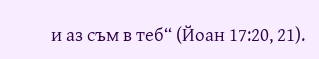и аз съм в теб“ (Йоан 17:20, 21).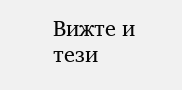Вижте и тези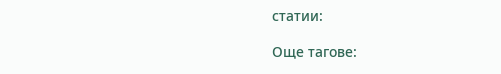статии:

Още тагове: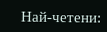Най-четени: